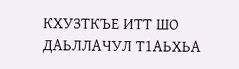КХУЗТКЪЕ ИТТ ШО ДАЬЛЛАЧУЛ Т1АЬХЬА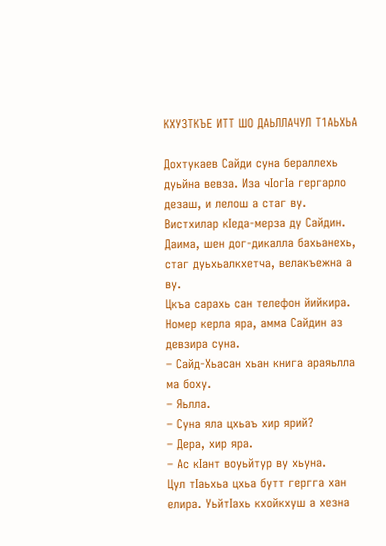КХУЗТКЪЕ ИТТ ШО ДАЬЛЛАЧУЛ Т1АЬХЬА

Дохтукаев Сайди суна бераллехь дуьйна вевза. Иза чІогІа гергарло дезаш, и лелош а стаг ву. Вистхилар кІеда-мерза ду Сайдин. Даима, шен дог-дикалла бахьанехь, стаг дуьхьалкхетча, велакъежна а ву.
Цкъа сарахь сан телефон йийкира. Номер керла яра, амма Сайдин аз девзира суна.
– Сайд-Хьасан хьан книга араяьлла ма боху.
– Яьлла.
– Суна яла цхьаъ хир ярий?
– Дера, хир яра.
– Ас кІант воуьйтур ву хьуна.
Цул тІаьхьа цхьа бутт гергга хан елира. УьйтІахь кхойкхуш а хезна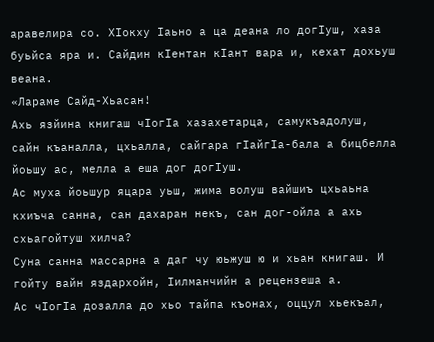аравелира со. ХІокху Іаьно а ца деана ло догІуш, хаза буьйса яра и. Сайдин кІентан кІант вара и, кехат дохьуш веана.
«Лараме Сайд-Хьасан!
Ахь язйина книгаш чІогІа хазахетарца, самукъадолуш, сайн къаналла, цхьалла, сайгара гІайгІа-бала а бицбелла йоьшу ас, мелла а еша дог догІуш.
Ас муха йоьшур яцара уьш, жима волуш вайшиъ цхьаьна кхиъча санна, сан дахаран некъ, сан дог-ойла а ахь схьагойтуш хилча?
Суна санна массарна а даг чу юьжуш ю и хьан книгаш. И гойту вайн яздархойн, Іилманчийн а рецензеша а.
Ас чІогІа дозалла до хьо тайпа къонах, оццул хьекъал,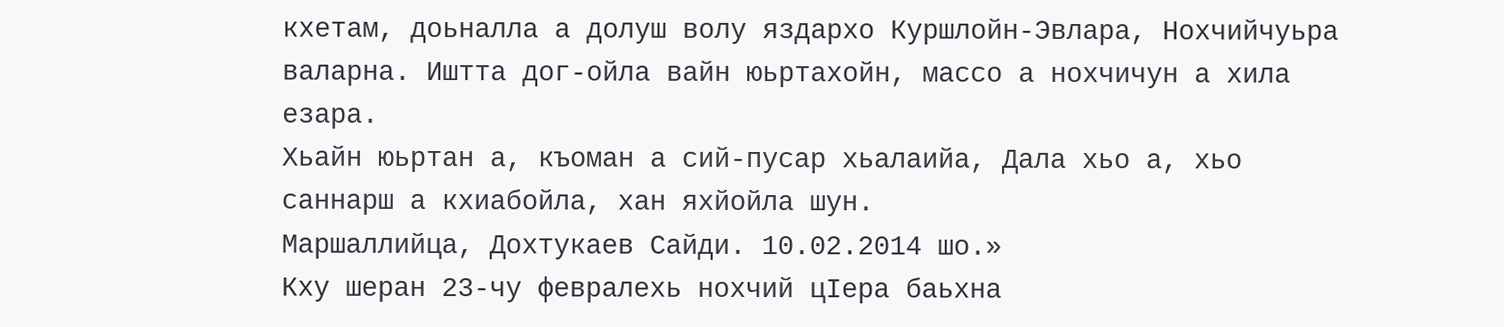кхетам, доьналла а долуш волу яздархо Куршлойн-Эвлара, Нохчийчуьра валарна. Иштта дог-ойла вайн юьртахойн, массо а нохчичун а хила езара.
Хьайн юьртан а, къоман а сий-пусар хьалаийа, Дала хьо а, хьо саннарш а кхиабойла, хан яхйойла шун.
Маршаллийца, Дохтукаев Сайди. 10.02.2014 шо.»
Кху шеран 23-чу февралехь нохчий цІера баьхна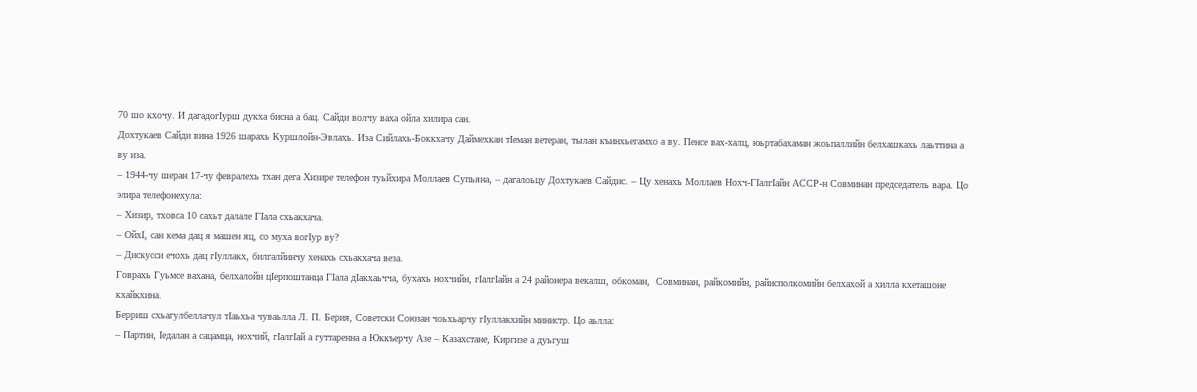70 шо кхочу. И дагадогІурш дукха бисна а бац. Сайди волчу ваха ойла хилира сан.
Дохтукаев Сайди вина 1926 шарахь Куршлойн-Эвлахь. Иза Сийлахь-Боккхачу Даймехкан тІеман ветеран, тылан къинхьегамхо а ву. Пенсе вах-халц, юьртабахаман жоьпаллийн белхашкахь лаьттина а ву иза.
– 1944-чу шеран 17-чу февралехь тхан дега Хизире телефон туьйхира Моллаев Супьяна, – дагалоьцу Дохтукаев Сайдис. – Цу хенахь Моллаев Нохч-ГІалгІайн АССР-н Совминан председатель вара. Цо элира телефонехула:
– Хизир, тховса 10 сахьт далале ГІала схьакхача.
– ОйхІ, сан кема дац я машен яц, со муха вогІур ву?
– Дискусси ечохь дац гІуллакх, билгалйинчу хенахь схьакхача веза.
Говрахь Гуьмсе вахана, белхалойн цІерпоштанца ГІала дІакхаьчча, бухахь нохчийн, гІалгІайн а 24 районера векалш, обкоман,  Совминан, райкомийн, райисполкомийн белхахой а хилла кхеташоне кхайкхина.
Берриш схьагулбеллачул тІаьхьа чуваьлла Л. П. Берия, Советски Союзан чоьхьарчу гІуллакхийн министр. Цо аьлла:
– Партин, Іедалан а сацамца, нохчий, гІалгІай а гуттаренна а Юккъерчу Азе – Казахстане, Киргизе а дуьгуш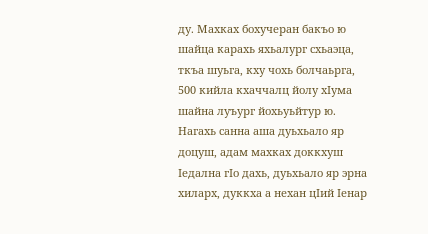ду. Махках бохучеран бакъо ю шайца карахь яхьалург схьаэца, ткъа шуьга, кху чохь болчаьрга, 500 кийла кхаччалц йолу хІума шайна луъург йохьуьйтур ю. Нагахь санна аша дуьхьало яр доцуш, адам махках доккхуш Іедална гІо дахь, дуьхьало яр эрна хиларх, дуккха а нехан цІий Іенар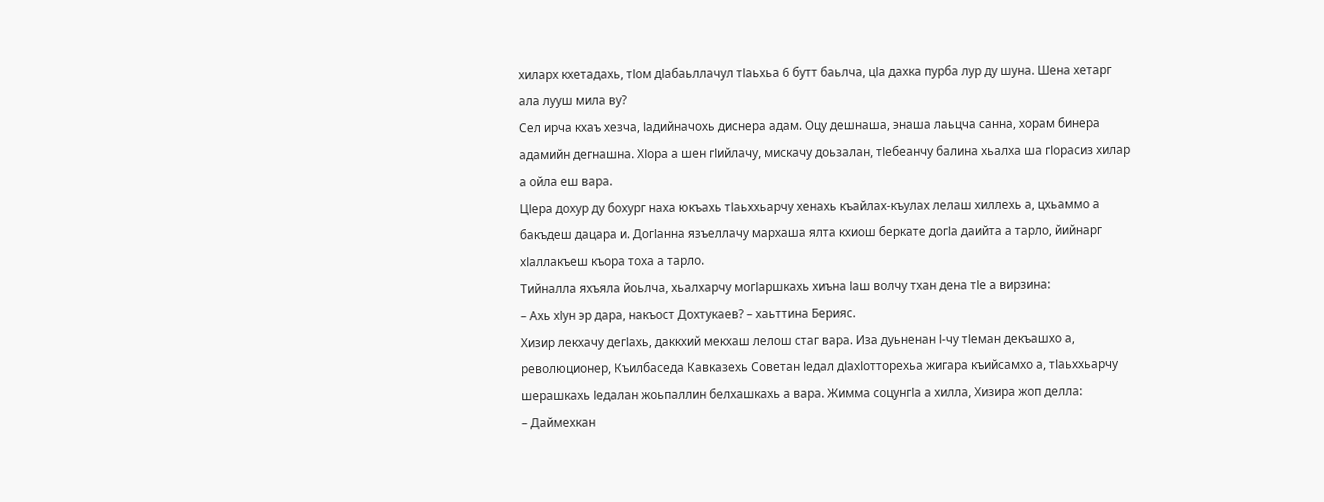хиларх кхетадахь, тІом дІабаьллачул тІаьхьа 6 бутт баьлча, цІа дахка пурба лур ду шуна. Шена хетарг ала лууш мила ву?
Сел ирча кхаъ хезча, Іадийначохь диснера адам. Оцу дешнаша, энаша лаьцча санна, хорам бинера адамийн дегнашна. ХІора а шен гІийлачу, мискачу доьзалан, тІебеанчу балина хьалха ша гІорасиз хилар а ойла еш вара.
ЦІера дохур ду бохург наха юкъахь тІаьххьарчу хенахь къайлах-къулах лелаш хиллехь а, цхьаммо а бакъдеш дацара и. ДогІанна язъеллачу мархаша ялта кхиош беркате догІа даийта а тарло, йийнарг хІаллакъеш къора тоха а тарло.
Тийналла яхъяла йоьлча, хьалхарчу могІаршкахь хиъна Іаш волчу тхан дена тІе а вирзина:
– Ахь хІун эр дара, накъост Дохтукаев? – хаьттина Берияс.
Хизир лекхачу дегІахь, даккхий мекхаш лелош стаг вара. Иза дуьненан І-чу тІеман декъашхо а, революционер, Къилбаседа Кавказехь Советан Іедал дІахІотторехьа жигара къийсамхо а, тІаьххьарчу шерашкахь Іедалан жоьпаллин белхашкахь а вара. Жимма соцунгІа а хилла, Хизира жоп делла:
– Даймехкан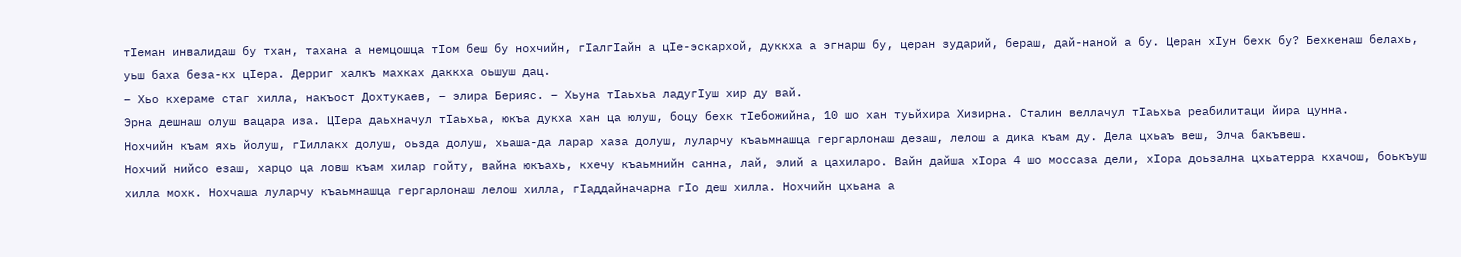тІеман инвалидаш бу тхан, тахана а немцошца тІом беш бу нохчийн, гІалгІайн а цІе-эскархой, дуккха а эгнарш бу, церан зударий, бераш, дай-наной а бу. Церан хІун бехк бу? Бехкенаш белахь, уьш баха беза-кх цІера. Дерриг халкъ махках даккха оьшуш дац.
– Хьо кхераме стаг хилла, накъост Дохтукаев, – элира Берияс. – Хьуна тІаьхьа ладугІуш хир ду вай.
Эрна дешнаш олуш вацара иза. ЦІера даьхначул тІаьхьа, юкъа дукха хан ца юлуш, боцу бехк тІебожийна, 10 шо хан туьйхира Хизирна. Сталин веллачул тІаьхьа реабилитаци йира цунна.
Нохчийн къам яхь йолуш, гІиллакх долуш, оьзда долуш, хьаша-да ларар хаза долуш, луларчу къаьмнашца гергарлонаш дезаш, лелош а дика къам ду. Дела цхьаъ веш, Элча бакъвеш.
Нохчий нийсо езаш, харцо ца ловш къам хилар гойту, вайна юкъахь, кхечу къаьмнийн санна, лай, элий а цахиларо. Вайн дайша хІора 4 шо моссаза дели, хІора доьзална цхьатерра кхачош, боькъуш хилла мохк. Нохчаша луларчу къаьмнашца гергарлонаш лелош хилла, гІаддайначарна гІо деш хилла. Нохчийн цхьана а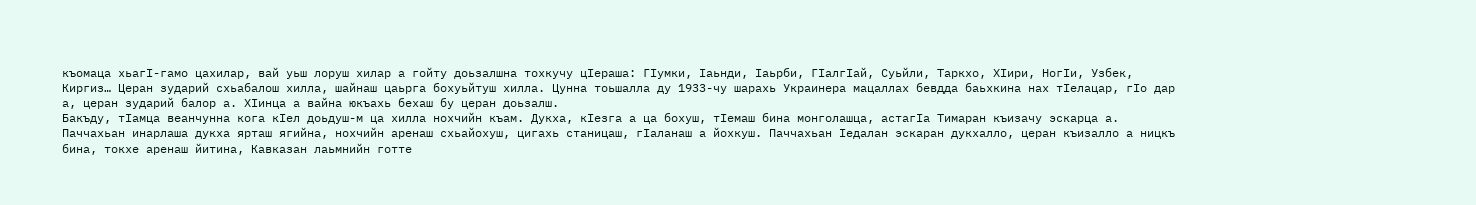къомаца хьагІ-гамо цахилар, вай уьш лоруш хилар а гойту доьзалшна тохкучу цІераша: ГІумки, Іаьнди, Іаьрби, ГІалгІай, Суьйли, Таркхо, ХІири, НогІи, Узбек, Киргиз… Церан зударий схьабалош хилла, шайнаш цаьрга бохуьйтуш хилла. Цунна тоьшалла ду 1933-чу шарахь Украинера мацаллах бевдда баьхкина нах тІелацар, гІо дар а, церан зударий балор а. ХІинца а вайна юкъахь бехаш бу церан доьзалш.
Бакъду, тІамца веанчунна кога кІел доьдуш-м ца хилла нохчийн къам. Дукха, кІезга а ца бохуш, тІемаш бина монголашца, астагІа Тимаран къизачу эскарца а. Паччахьан инарлаша дукха ярташ ягийна, нохчийн аренаш схьайохуш, цигахь станицаш, гІаланаш а йохкуш. Паччахьан Іедалан эскаран дукхалло, церан къизалло а ницкъ бина, токхе аренаш йитина, Кавказан лаьмнийн готте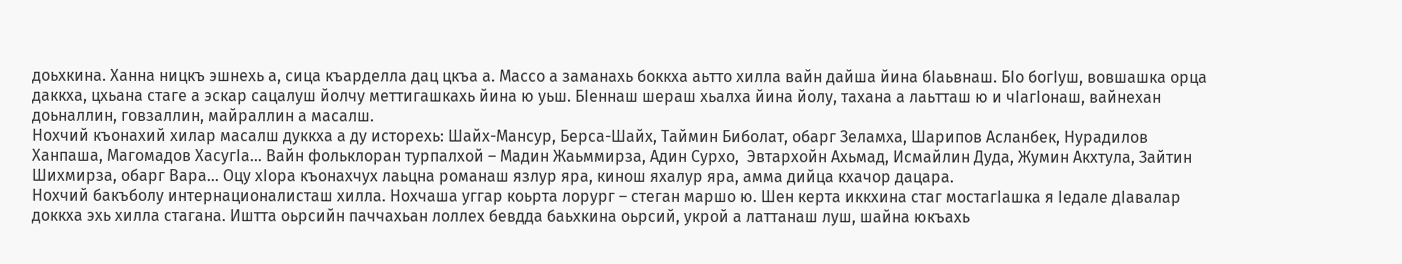доьхкина. Ханна ницкъ эшнехь а, сица къарделла дац цкъа а. Массо а заманахь боккха аьтто хилла вайн дайша йина бІаьвнаш. БІо богІуш, вовшашка орца даккха, цхьана стаге а эскар сацалуш йолчу меттигашкахь йина ю уьш. БІеннаш шераш хьалха йина йолу, тахана а лаьтташ ю и чІагІонаш, вайнехан доьналлин, говзаллин, майраллин а масалш.
Нохчий къонахий хилар масалш дуккха а ду исторехь: Шайх-Мансур, Берса-Шайх, Таймин Биболат, обарг Зеламха, Шарипов Асланбек, Нурадилов Ханпаша, Магомадов ХасугІа… Вайн фольклоран турпалхой – Мадин Жаьммирза, Адин Сурхо,  Эвтархойн Ахьмад, Исмайлин Дуда, Жумин Акхтула, Зайтин Шихмирза, обарг Вара… Оцу хІора къонахчух лаьцна романаш язлур яра, кинош яхалур яра, амма дийца кхачор дацара.
Нохчий бакъболу интернационалисташ хилла. Нохчаша уггар коьрта лорург – стеган маршо ю. Шен керта иккхина стаг мостагІашка я Іедале дІавалар доккха эхь хилла стагана. Иштта оьрсийн паччахьан лоллех бевдда баьхкина оьрсий, укрой а латтанаш луш, шайна юкъахь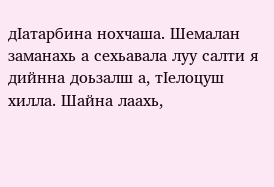дІатарбина нохчаша. Шемалан заманахь а сехьавала луу салти я дийнна доьзалш а, тІелоцуш хилла. Шайна лаахь,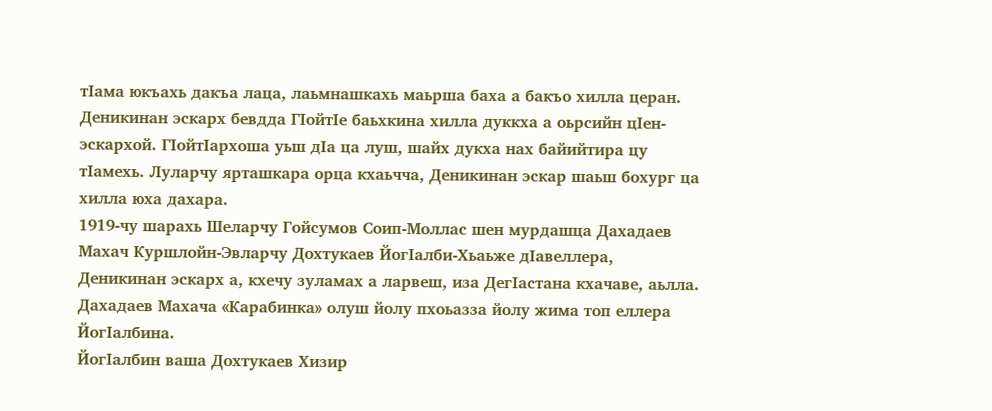тІама юкъахь дакъа лаца, лаьмнашкахь маьрша баха а бакъо хилла церан.
Деникинан эскарх бевдда ГІойтІе баьхкина хилла дуккха а оьрсийн цІен-эскархой. ГІойтІархоша уьш дІа ца луш, шайх дукха нах байийтира цу тІамехь. Луларчу ярташкара орца кхаьчча, Деникинан эскар шаьш бохург ца хилла юха дахара.
1919-чу шарахь Шеларчу Гойсумов Соип-Моллас шен мурдашца Дахадаев Махач Куршлойн-Эвларчу Дохтукаев ЙогІалби-Хьаьже дІавеллера, Деникинан эскарх а, кхечу зуламах а ларвеш, иза ДегІастана кхачаве, аьлла.
Дахадаев Махача «Карабинка» олуш йолу пхоьазза йолу жима топ еллера ЙогІалбина.
ЙогІалбин ваша Дохтукаев Хизир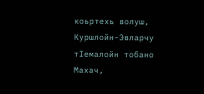коьртехь волуш, Куршлойн-Эвларчу тІемалойн тобано Махач,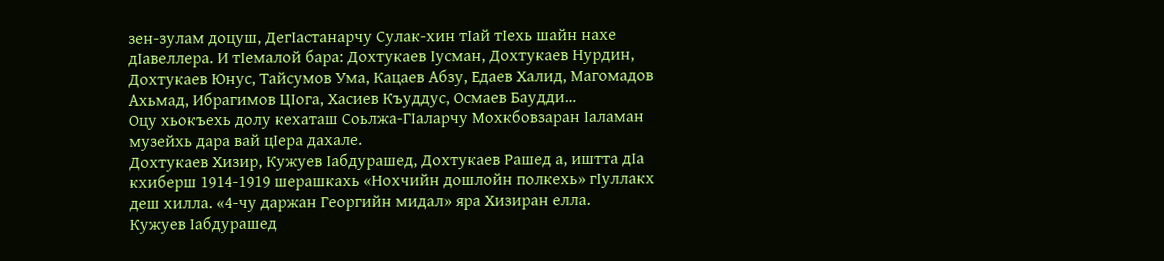зен-зулам доцуш, ДегІастанарчу Сулак-хин тІай тІехь шайн нахе дІавеллера. И тІемалой бара: Дохтукаев Іусман, Дохтукаев Нурдин, Дохтукаев Юнус, Тайсумов Ума, Кацаев Абзу, Едаев Халид, Магомадов Ахьмад, Ибрагимов ЦІога, Хасиев Къуддус, Осмаев Баудди…
Оцу хьокъехь долу кехаташ Соьлжа-ГІаларчу Мохкбовзаран Іаламан музейхь дара вай цІера дахале.
Дохтукаев Хизир, Кужуев Іабдурашед, Дохтукаев Рашед а, иштта дІа кхиберш 1914-1919 шерашкахь «Нохчийн дошлойн полкехь» гІуллакх деш хилла. «4-чу даржан Георгийн мидал» яра Хизиран елла.
Кужуев Іабдурашед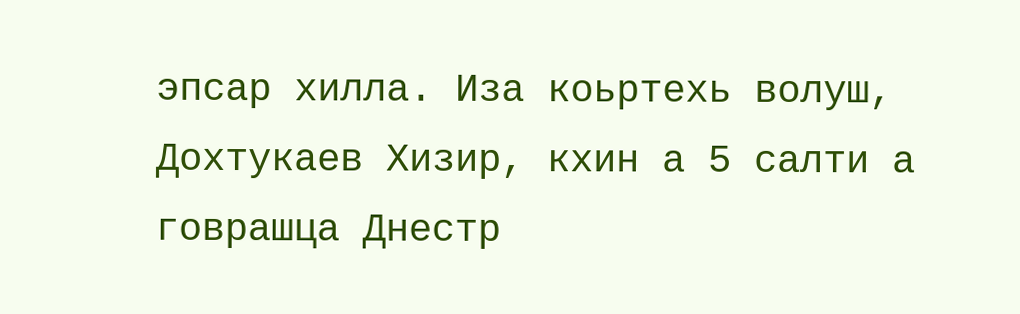эпсар хилла. Иза коьртехь волуш, Дохтукаев Хизир, кхин а 5 салти а говрашца Днестр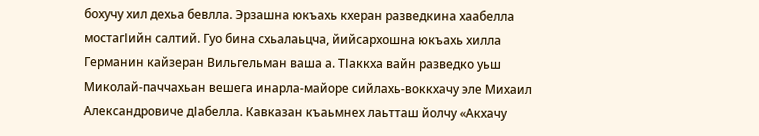бохучу хил дехьа бевлла. Эрзашна юкъахь кхеран разведкина хаабелла мостагІийн салтий. Гуо бина схьалаьцча, йийсархошна юкъахь хилла Германин кайзеран Вильгельман ваша а. ТІаккха вайн разведко уьш Миколай-паччахьан вешега инарла-майоре сийлахь-воккхачу эле Михаил Александровиче дІабелла. Кавказан къаьмнех лаьтташ йолчу «Акхачу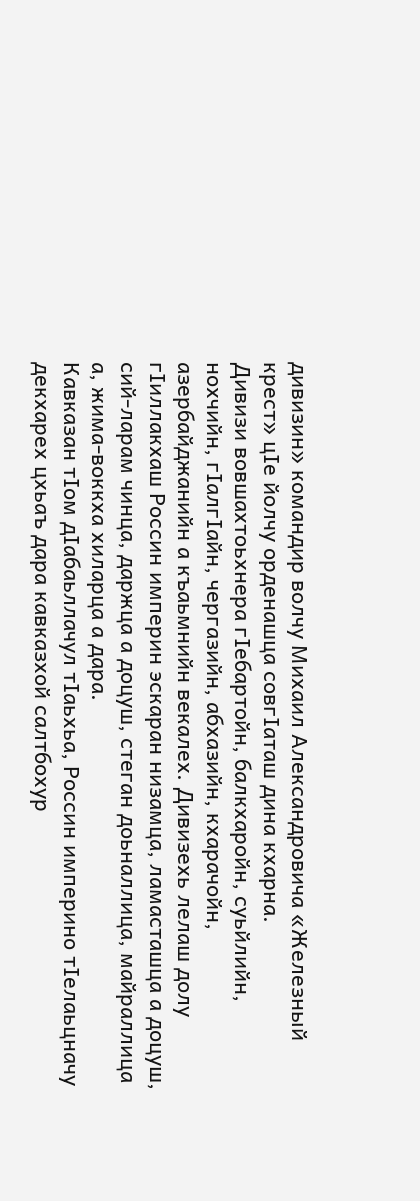дивизин» командир волчу Михаил Александровича «Железный крест» цІе йолчу орденашца совгІаташ дина кхарна.
Дивизи вовшахтоьхнера гІебартойн, балкхаройн, суьйлийн, нохчийн, гІалгІайн, чергазийн, абхазийн, кхарачойн, азербайджанийн а къаьмнийн векалех. Дивизехь лелаш долу гІиллакхаш Россин империн эскаран низамца, ламасташца а доцуш, сий-ларам чинца, даржца а доцуш, стеган доьналлица, майраллица а, жима-воккха хиларца а дара.
Кавказан тІом дІабаьллачул тІаьхьа, Россин империно тІелаьцначу декхарех цхьаъ дара кавказхой салтбохур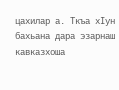цахилар а. Ткъа хІун бахьана дара эзарнаш кавказхоша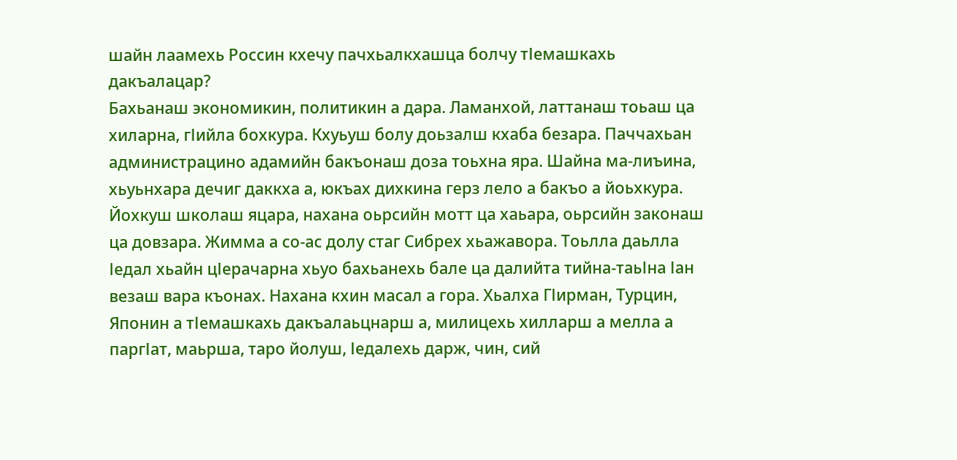шайн лаамехь Россин кхечу пачхьалкхашца болчу тІемашкахь дакъалацар?
Бахьанаш экономикин, политикин а дара. Ламанхой, латтанаш тоьаш ца хиларна, гІийла бохкура. Кхуьуш болу доьзалш кхаба безара. Паччахьан администрацино адамийн бакъонаш доза тоьхна яра. Шайна ма-лиъина, хьуьнхара дечиг даккха а, юкъах дихкина герз лело а бакъо а йоьхкура. Йохкуш школаш яцара, нахана оьрсийн мотт ца хаьара, оьрсийн законаш ца довзара. Жимма а со-ас долу стаг Сибрех хьажавора. Тоьлла даьлла Іедал хьайн цІерачарна хьуо бахьанехь бале ца далийта тийна-таьІна Іан везаш вара къонах. Нахана кхин масал а гора. Хьалха ГІирман, Турцин, Японин а тІемашкахь дакъалаьцнарш а, милицехь хилларш а мелла а паргІат, маьрша, таро йолуш, Іедалехь дарж, чин, сий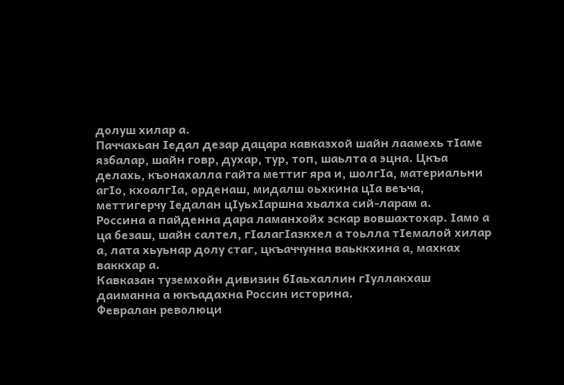долуш хилар а.
Паччахьан Іедал дезар дацара кавказхой шайн лаамехь тІаме язбалар, шайн говр, духар, тур, топ, шаьлта а эцна. Цкъа делахь, къонахалла гайта меттиг яра и, шолгІа, материальни агІо, кхоалгІа, орденаш, мидалш оьхкина цІа веъча, меттигерчу Іедалан цІуьхІаршна хьалха сий-ларам а.
Россина а пайденна дара ламанхойх эскар вовшахтохар. Іамо а ца безаш, шайн салтел, гІалагІазкхел а тоьлла тІемалой хилар а, лата хьуьнар долу стаг, цкъаччунна ваьккхина а, махках ваккхар а.
Кавказан туземхойн дивизин бІаьхаллин гІуллакхаш даиманна а юкъадахна Россин историна.
Февралан революци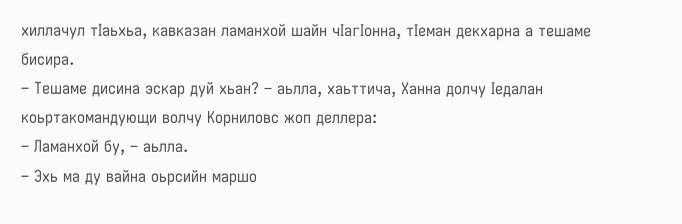хиллачул тІаьхьа, кавказан ламанхой шайн чІагІонна, тІеман декхарна а тешаме бисира.
– Тешаме дисина эскар дуй хьан? – аьлла, хаьттича, Ханна долчу Іедалан коьртакомандующи волчу Корниловс жоп деллера:
– Ламанхой бу, – аьлла.
– Эхь ма ду вайна оьрсийн маршо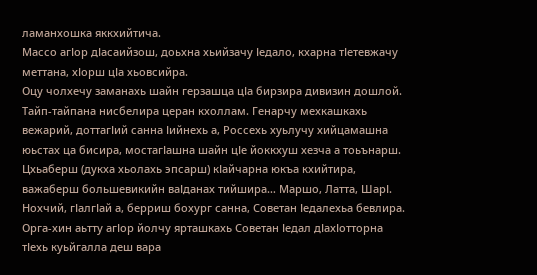ламанхошка яккхийтича.
Массо агІор дІасаийзош, доьхна хьийзачу Іедало, кхарна тІетевжачу меттана, хІорш цІа хьовсийра.
Оцу чолхечу заманахь шайн герзашца цІа бирзира дивизин дошлой. Тайп-тайпана нисбелира церан кхоллам. Генарчу мехкашкахь вежарий, доттагІий санна Іийнехь а, Россехь хуьлучу хийцамашна юьстах ца бисира, мостагІашна шайн цІе йоккхуш хезча а тоьънарш. Цхьаберш (дукха хьолахь эпсарш) кІайчарна юкъа кхийтира, важаберш большевикийн ваІданах тийшира… Маршо, Латта, ШарІ. Нохчий, гІалгІай а, берриш бохург санна, Советан Іедалехьа бевлира.
Орга-хин аьтту агІор йолчу ярташкахь Советан Іедал дІахІотторна тІехь куьйгалла деш вара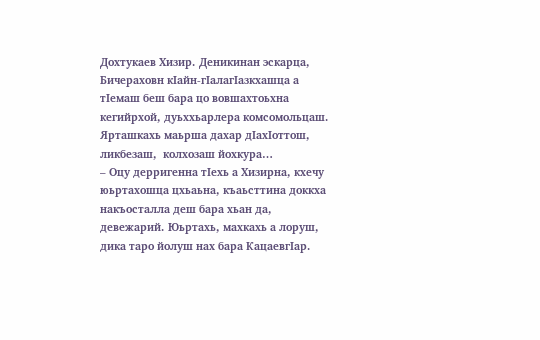Дохтукаев Хизир. Деникинан эскарца, Бичераховн кІайн-гІалагІазкхашца а тІемаш беш бара цо вовшахтоьхна кегийрхой, дуьххьарлера комсомольцаш. Ярташкахь маьрша дахар дІахІоттош, ликбезаш,  колхозаш йохкура…
– Оцу дерригенна тІехь а Хизирна, кхечу юьртахошца цхьаьна, къаьсттина доккха накъосталла деш бара хьан да, девежарий. Юьртахь, махкахь а лоруш, дика таро йолуш нах бара КацаевгІар.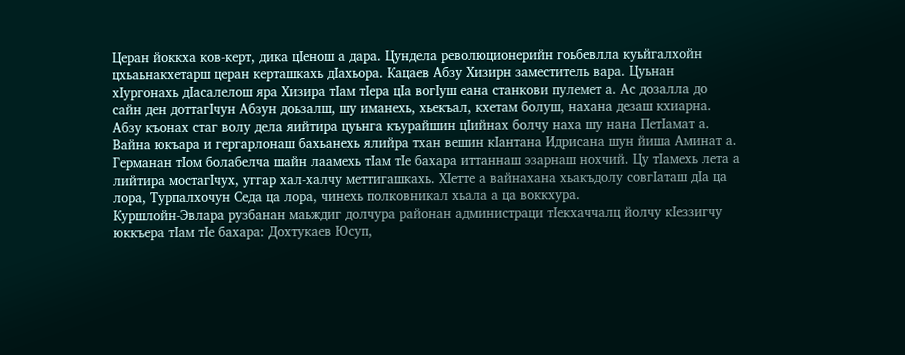Церан йоккха ков-керт, дика цІенош а дара. Цундела революционерийн гоьбевлла куьйгалхойн цхьаьнакхетарш церан керташкахь дІахьора. Кацаев Абзу Хизирн заместитель вара. Цуьнан хІургонахь дІасалелош яра Хизира тІам тІера цІа вогІуш еана станкови пулемет а. Ас дозалла до сайн ден доттагІчун Абзун доьзалш, шу иманехь, хьекъал, кхетам болуш, нахана дезаш кхиарна. Абзу къонах стаг волу дела яийтира цуьнга къурайшин цІийнах болчу наха шу нана ПетІамат а. Вайна юкъара и гергарлонаш бахьанехь ялийра тхан вешин кІантана Идрисана шун йиша Аминат а.
Германан тІом болабелча шайн лаамехь тІам тІе бахара иттаннаш эзарнаш нохчий. Цу тІамехь лета а лийтира мостагІчух, уггар хал-халчу меттигашкахь. ХІетте а вайнахана хьакъдолу совгІаташ дІа ца лора, Турпалхочун Седа ца лора, чинехь полковникал хьала а ца воккхура.
Куршлойн-Эвлара рузбанан маьждиг долчура районан администраци тІекхаччалц йолчу кІеззигчу юккъера тІам тІе бахара: Дохтукаев Юсуп,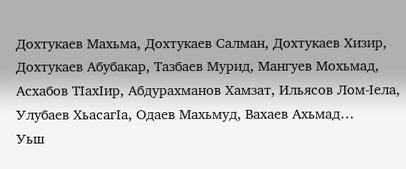Дохтукаев Махьма, Дохтукаев Салман, Дохтукаев Хизир, Дохтукаев Абубакар, Тазбаев Мурид, Мангуев Мохьмад, Асхабов ТІахІир, Абдурахманов Хамзат, Ильясов Лом-Іела, Улубаев ХьасагІа, Одаев Махьмуд, Вахаев Ахьмад…
Уьш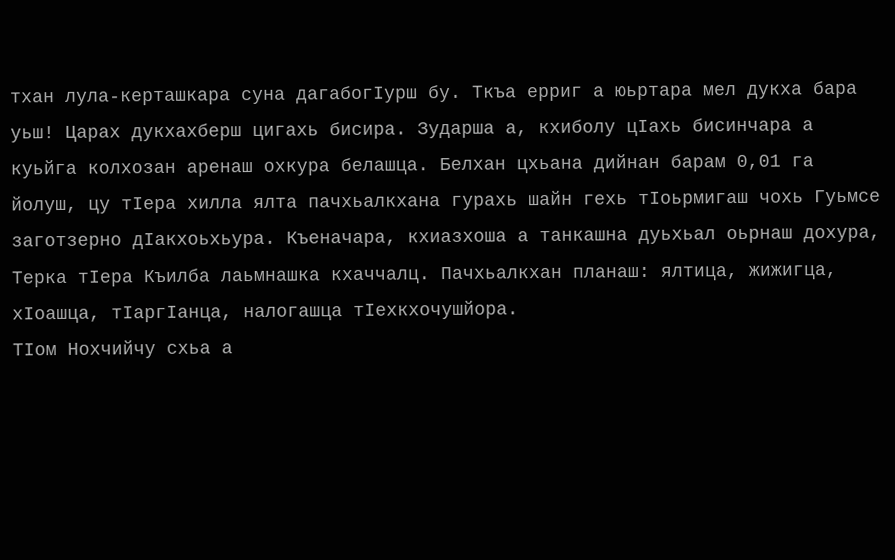тхан лула-керташкара суна дагабогІурш бу. Ткъа ерриг а юьртара мел дукха бара уьш! Царах дукхахберш цигахь бисира. Зударша а, кхиболу цІахь бисинчара а куьйга колхозан аренаш охкура белашца. Белхан цхьана дийнан барам 0,01 га йолуш, цу тІера хилла ялта пачхьалкхана гурахь шайн гехь тІоьрмигаш чохь Гуьмсе заготзерно дІакхоьхьура. Къеначара, кхиазхоша а танкашна дуьхьал оьрнаш дохура, Терка тІера Къилба лаьмнашка кхаччалц. Пачхьалкхан планаш: ялтица, жижигца, хІоашца, тІаргІанца, налогашца тІехкхочушйора.
ТІом Нохчийчу схьа а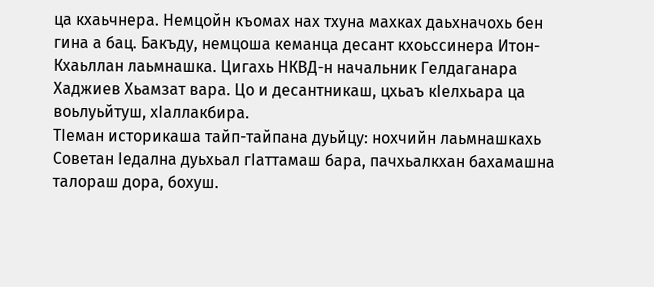ца кхаьчнера. Немцойн къомах нах тхуна махках даьхначохь бен гина а бац. Бакъду, немцоша кеманца десант кхоьссинера Итон-Кхаьллан лаьмнашка. Цигахь НКВД-н начальник Гелдаганара Хаджиев Хьамзат вара. Цо и десантникаш, цхьаъ кІелхьара ца воьлуьйтуш, хІаллакбира.
ТІеман историкаша тайп-тайпана дуьйцу: нохчийн лаьмнашкахь Советан Іедална дуьхьал гІаттамаш бара, пачхьалкхан бахамашна талораш дора, бохуш.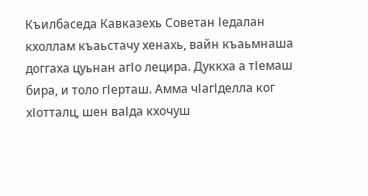Къилбаседа Кавказехь Советан Іедалан кхоллам къаьстачу хенахь, вайн къаьмнаша доггаха цуьнан агІо лецира. Дуккха а тІемаш бира, и толо гІерташ. Амма чІагІделла ког хІотталц, шен ваІда кхочуш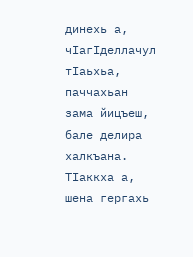динехь а, чІагІделлачул тІаьхьа, паччахьан зама йицъеш, бале делира халкъана. ТІаккха а, шена гергахь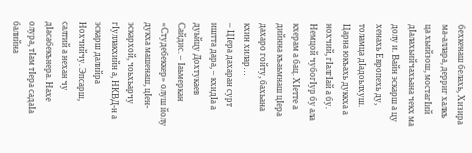бехкенаш белахь, Хизира ма-аллара, дерриг халкъ ца хьийзош, мостагІий дІалахьийчахьана чекх ма долу и. Вайн эскарш а цу хенахь Европехь ду, толамца дІадоьлхуш. Царна юкъахь дуккха а нохчий, гІалгІай а бу. Немцой чубогІур бу ала кхерам а бац. ХІетте а дийнна къаьмнаш цІера дахаро гойту, бахьана кхин хилар…
– ЦІера дахаран сурт иштта дара, – кхидІа а дуьйцу Дохтукаев Сайдис. – Іаьмеркан «Студебеккер» олуш йолу дукха машенаш, цІен-эскархой, чоьхьарчу гІуллакхийн а, НКВД-н а эскарш далийра Нохчийчу. Эпсарш, салтий а нехан чу дІасабекънера. Нахе олура, тІам тІера садаІа балийна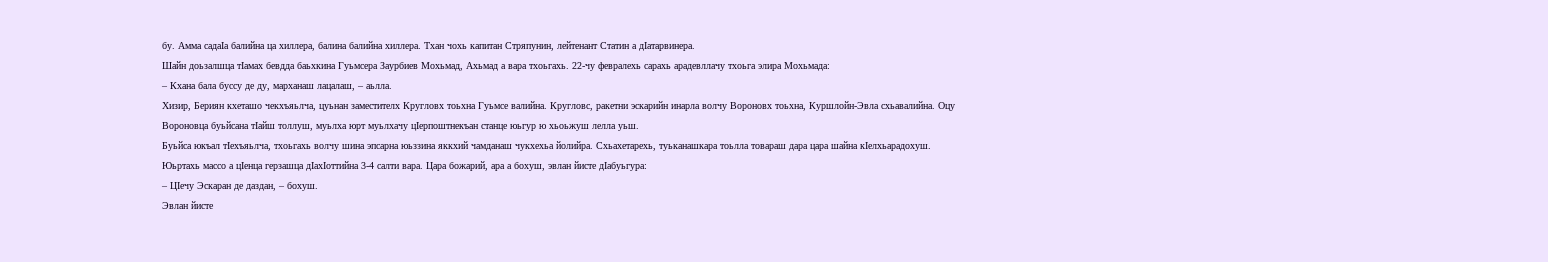бу. Амма садаІа балийна ца хиллера, балина балийна хиллера. Тхан чохь капитан Стряпунин, лейтенант Статин а дІатарвинера.
Шайн доьзалшца тІамах бевдда баьхкина Гуьмсера Заурбиев Мохьмад, Ахьмад а вара тхоьгахь. 22-чу февралехь сарахь арадевллачу тхоьга элира Мохьмада:
– Кхана бала буссу де ду, марханаш лацалаш, – аьлла.
Хизир, Бериян кхеташо чекхъяьлча, цуьнан заместителх Кругловх тоьхна Гуьмсе валийна. Кругловс, ракетни эскарийн инарла волчу Вороновх тоьхна, Куршлойн-Эвла схьавалийна. Оцу Вороновца буьйсана тІайш толлуш, муьлха юрт муьлхачу цІерпоштнекъан станце юьгур ю хьоьжуш лелла уьш.
Буьйса юкъал тІехъяьлча, тхоьгахь волчу шина эпсарна юьззина яккхий чамданаш чукхехьа йолийра. Схьахетарехь, туьканашкара тоьлла товараш дара цара шайна кІелхьарадохуш.
Юьртахь массо а цІенца герзашца дІахІоттийна 3-4 салти вара. Цара божарий, ара а бохуш, эвлан йисте дІабуьгура:
– ЦІечу Эскаран де даздан, – бохуш.
Эвлан йисте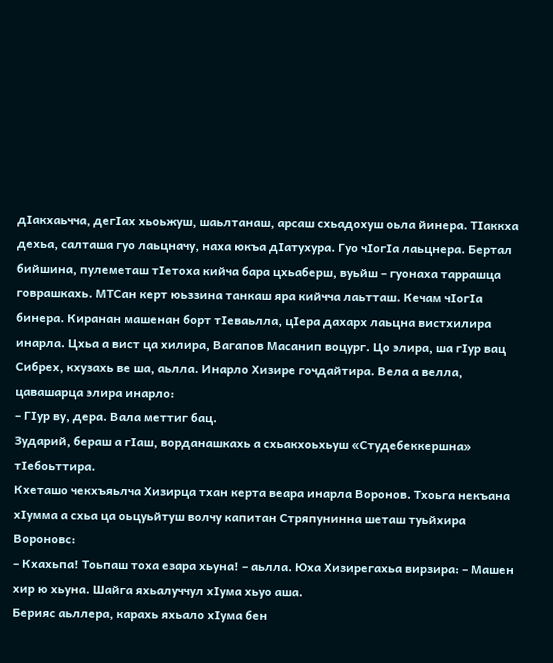дІакхаьчча, дегІах хьоьжуш, шаьлтанаш, арсаш схьадохуш оьла йинера. ТІаккха дехьа, салташа гуо лаьцначу, наха юкъа дІатухура. Гуо чІогІа лаьцнера. Бертал бийшина, пулеметаш тІетоха кийча бара цхьаберш, вуьйш – гуонаха таррашца говрашкахь. МТСан керт юьззина танкаш яра кийчча лаьтташ. Кечам чІогІа бинера. Киранан машенан борт тІеваьлла, цІера дахарх лаьцна вистхилира инарла. Цхьа а вист ца хилира, Вагапов Масанип воцург. Цо элира, ша гІур вац Сибрех, кхузахь ве ша, аьлла. Инарло Хизире гочдайтира. Вела а велла, цавашарца элира инарло:
– ГІур ву, дера. Вала меттиг бац.
Зударий, бераш а гІаш, ворданашкахь а схьакхоьхьуш «Студебеккершна» тІебоьттира.
Кхеташо чекхъяьлча Хизирца тхан керта веара инарла Воронов. Тхоьга некъана хІумма а схьа ца оьцуьйтуш волчу капитан Стряпунинна шеташ туьйхира Вороновс:
– Кхахьпа! Тоьпаш тоха езара хьуна! – аьлла. Юха Хизирегахьа вирзира: – Машен хир ю хьуна. Шайга яхьалуччул хІума хьуо аша.
Берияс аьллера, карахь яхьало хІума бен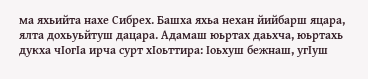ма яхьийта нахе Сибрех. Башха яхьа нехан йийбарш яцара, ялта дохьуьйтуш дацара. Адамаш юьртах даьхча, юьртахь дукха чІогІа ирча сурт хІоьттира: Іоьхуш бежнаш, угІуш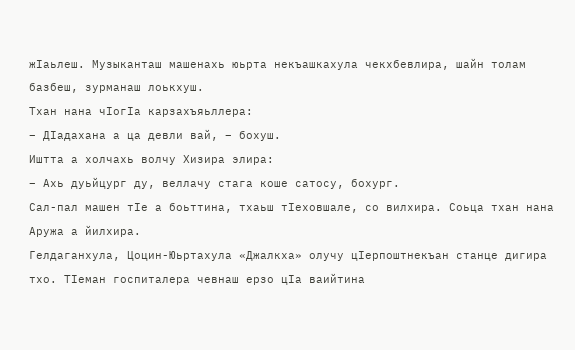жІаьлеш. Музыканташ машенахь юьрта некъашкахула чекхбевлира, шайн толам базбеш, зурманаш лоькхуш.
Тхан нана чІогІа карзахъяьллера:
– ДІадахана а ца девли вай, – бохуш.
Иштта а холчахь волчу Хизира элира:
– Ахь дуьйцург ду, веллачу стага коше сатосу, бохург.
Сал-пал машен тІе а боьттина, тхаьш тІеховшале, со вилхира. Соьца тхан нана Аружа а йилхира.
Гелдаганхула, Цоцин-Юьртахула «Джалкха» олучу цІерпоштнекъан станце дигира тхо. ТІеман госпиталера чевнаш ерзо цІа ваийтина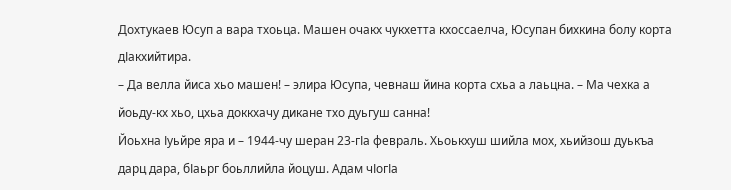Дохтукаев Юсуп а вара тхоьца. Машен очакх чукхетта кхоссаелча, Юсупан бихкина болу корта дІакхийтира.
– Да велла йиса хьо машен! – элира Юсупа, чевнаш йина корта схьа а лаьцна. – Ма чехка а йоьду-кх хьо, цхьа доккхачу дикане тхо дуьгуш санна!
Йоьхна Іуьйре яра и – 1944-чу шеран 23-гІа февраль. Хьоькхуш шийла мох, хьийзош дуькъа дарц дара, бІаьрг боьллийла йоцуш. Адам чІогІа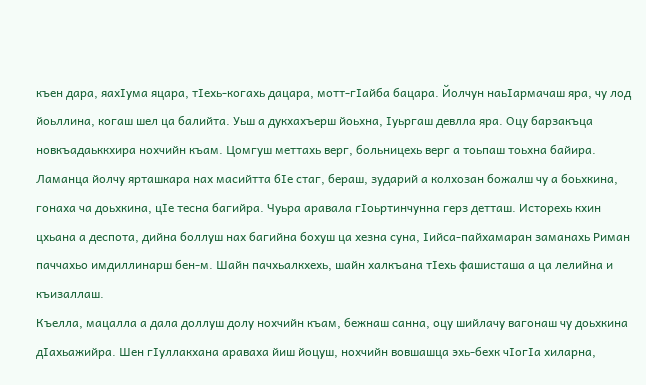къен дара, яахІума яцара, тІехь-когахь дацара, мотт-гІайба бацара. Йолчун наьІармачаш яра, чу лод йоьллина, когаш шел ца балийта. Уьш а дукхахъерш йоьхна, Іуьргаш девлла яра. Оцу барзакъца новкъадаьккхира нохчийн къам. Цомгуш меттахь верг, больницехь верг а тоьпаш тоьхна байира. Ламанца йолчу ярташкара нах масийтта бІе стаг, бераш, зударий а колхозан божалш чу а боьхкина, гонаха ча доьхкина, цІе тесна багийра. Чуьра аравала гІоьртинчунна герз детташ. Исторехь кхин цхьана а деспота, дийна боллуш нах багийна бохуш ца хезна суна, Іийса-пайхамаран заманахь Риман паччахьо имдиллинарш бен-м. Шайн пачхьалкхехь, шайн халкъана тІехь фашисташа а ца лелийна и къизаллаш.
Къелла, мацалла а дала доллуш долу нохчийн къам, бежнаш санна, оцу шийлачу вагонаш чу доьхкина дІахьажийра. Шен гІуллакхана араваха йиш йоцуш, нохчийн вовшашца эхь-бехк чІогІа хиларна,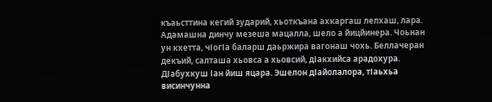къаьсттина кегий зударий, хьоткъана ахкаргаш лелхаш, лара.
Адамашна динчу мезеша мацалла, шело а йицйинера. Чоьнан ун кхетта, чІогІа баларш даьржира вагонаш чохь. Беллачеран декъий, салташа хьовса а хьовсий, дІакхийса арадохура. ДІабухкуш Іан йиш яцара. Эшелон дІайолалора, тІаьхьа висинчунна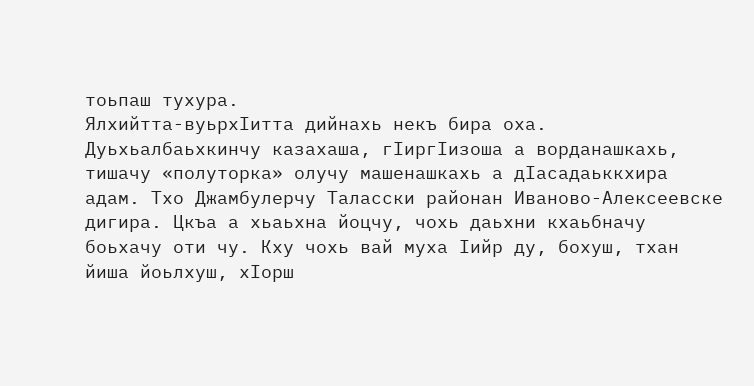тоьпаш тухура.
Ялхийтта-вуьрхІитта дийнахь некъ бира оха. Дуьхьалбаьхкинчу казахаша, гІиргІизоша а ворданашкахь, тишачу «полуторка» олучу машенашкахь а дІасадаьккхира адам. Тхо Джамбулерчу Таласски районан Иваново-Алексеевске дигира. Цкъа а хьаьхна йоцчу, чохь даьхни кхаьбначу боьхачу оти чу. Кху чохь вай муха Іийр ду, бохуш, тхан йиша йоьлхуш, хІорш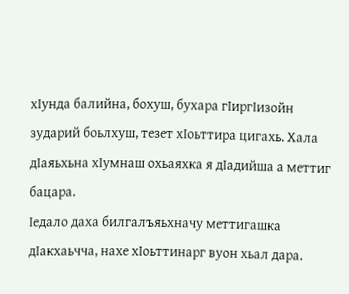хІунда балийна, бохуш, бухара гІиргІизойн зударий боьлхуш, тезет хІоьттира цигахь. Хала дІаяьхьна хІумнаш охьаяхка я дІадийша а меттиг бацара.
Іедало даха билгалъяьхначу меттигашка дІакхаьчча, нахе хІоьттинарг вуон хьал дара.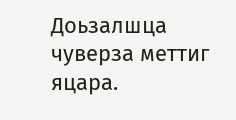Доьзалшца чуверза меттиг яцара.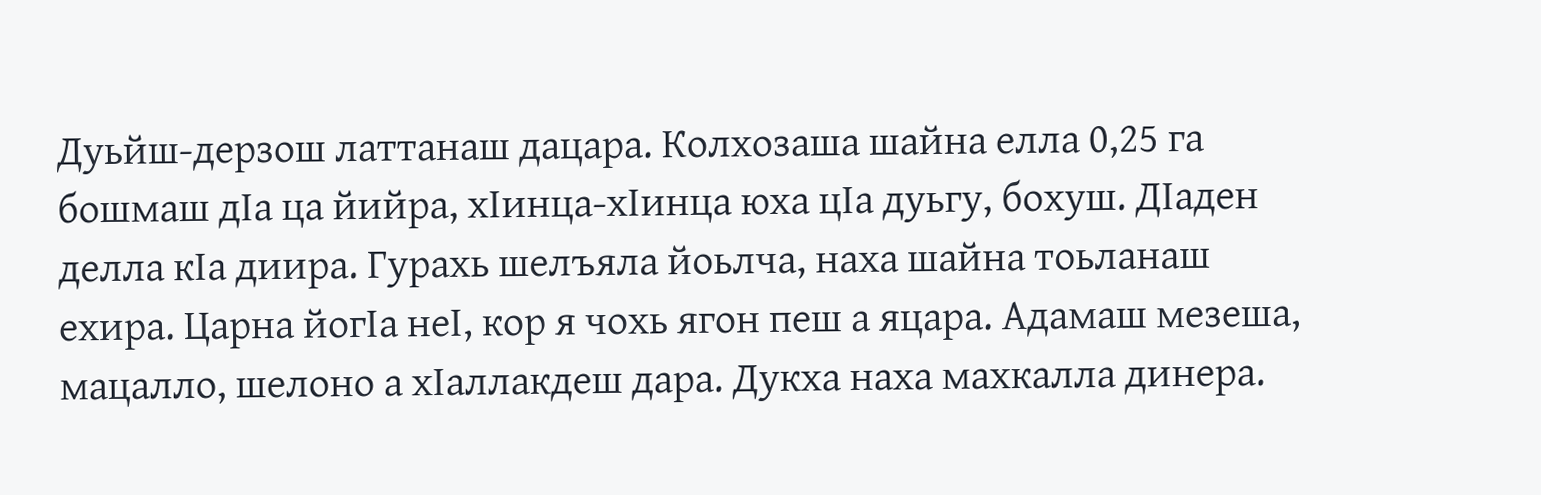Дуьйш-дерзош латтанаш дацара. Колхозаша шайна елла 0,25 га бошмаш дІа ца йийра, хІинца-хІинца юха цІа дуьгу, бохуш. ДІаден делла кІа диира. Гурахь шелъяла йоьлча, наха шайна тоьланаш ехира. Царна йогІа неІ, кор я чохь ягон пеш а яцара. Адамаш мезеша, мацалло, шелоно а хІаллакдеш дара. Дукха наха махкалла динера.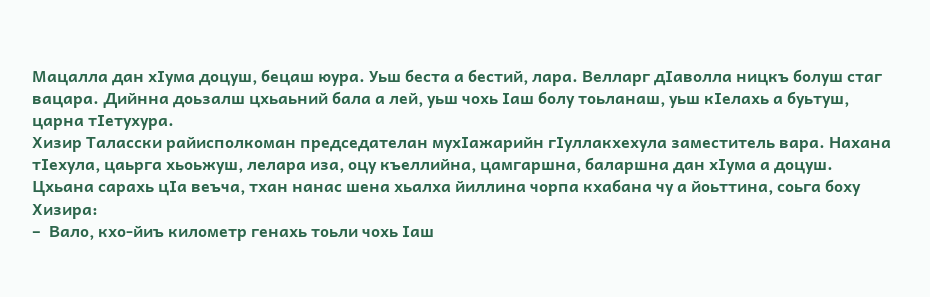Мацалла дан хІума доцуш, бецаш юура. Уьш беста а бестий, лара. Велларг дІаволла ницкъ болуш стаг вацара. Дийнна доьзалш цхьаьний бала а лей, уьш чохь Іаш болу тоьланаш, уьш кІелахь а буьтуш, царна тІетухура.
Хизир Таласски райисполкоман председателан мухІажарийн гІуллакхехула заместитель вара. Нахана тІехула, цаьрга хьоьжуш, лелара иза, оцу къеллийна, цамгаршна, баларшна дан хІума а доцуш. Цхьана сарахь цІа веъча, тхан нанас шена хьалха йиллина чорпа кхабана чу а йоьттина, соьга боху Хизира:
–  Вало, кхо-йиъ километр генахь тоьли чохь Іаш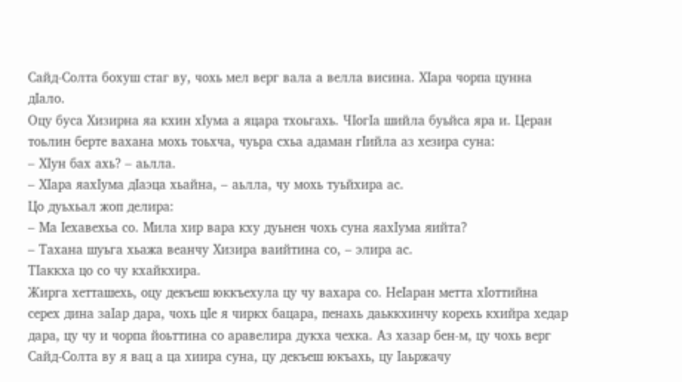Сайд-Солта бохуш стаг ву, чохь мел верг вала а велла висина. ХІара чорпа цунна дІало.
Оцу буса Хизирна яа кхин хІума а яцара тхоьгахь. ЧІогІа шийла буьйса яра и. Церан тоьлин берте вахана мохь тоьхча, чуьра схьа адаман гІийла аз хезира суна:
– ХІун бах ахь? – аьлла.
– ХІара яахІума дІаэца хьайна, – аьлла, чу мохь туьйхира ас.
Цо дуьхьал жоп делира:
– Ма Іехавехьа со. Мила хир вара кху дуьнен чохь суна яахІума яийта?
– Тахана шуьга хьажа веанчу Хизира ваийтина со, – элира ас.
ТІаккха цо со чу кхайкхира.
Жирга хетташехь, оцу декъеш юккъехула цу чу вахара со. НеІаран метта хІоттийна серех дина заІар дара, чохь цІе я чиркх бацара, пенахь даьккхинчу корехь кхийра хедар дара, цу чу и чорпа йоьттина со аравелира дукха чехка. Аз хазар бен-м, цу чохь верг Сайд-Солта ву я вац а ца хиира суна, цу декъеш юкъахь, цу Іаьржачу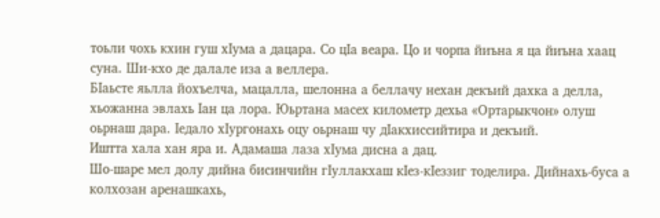тоьли чохь кхин гуш хІума а дацара. Со цІа веара. Цо и чорпа йиъна я ца йиъна хаац суна. Ши-кхо де далале иза а веллера.
БІаьсте яьлла йохъелча, мацалла, шелонна а беллачу нехан декъий дахка а делла, хьожанна эвлахь Іан ца лора. Юьртана масех километр дехьа «Ортарыкчон» олуш оьрнаш дара. Іедало хІургонахь оцу оьрнаш чу дІакхиссийтира и декъий.
Иштта хала хан яра и. Адамаша лаза хІума дисна а дац.
Шо-шаре мел долу дийна бисинчийн гІуллакхаш кІез-кІеззиг тоделира. Дийнахь-буса а колхозан аренашкахь,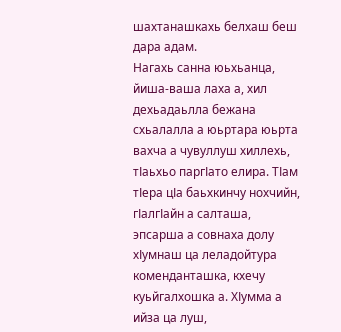шахтанашкахь белхаш беш дара адам.
Нагахь санна юьхьанца, йиша-ваша лаха а, хил дехьадаьлла бежана схьалалла а юьртара юьрта вахча а чувуллуш хиллехь, тІаьхьо паргІато елира. ТІам тІера цІа баьхкинчу нохчийн, гІалгІайн а салташа, эпсарша а совнаха долу хІумнаш ца леладойтура коменданташка, кхечу куьйгалхошка а. ХІумма а ийза ца луш,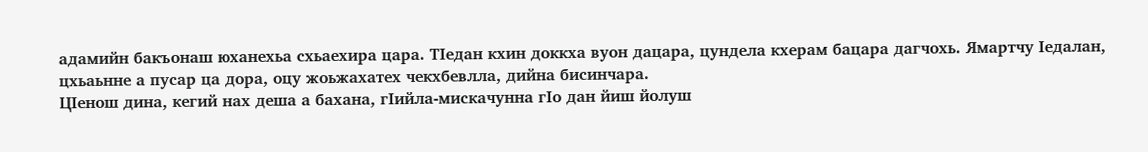адамийн бакъонаш юханехьа схьаехира цара. ТІедан кхин доккха вуон дацара, цундела кхерам бацара дагчохь. Ямартчу Іедалан, цхьаьнне а пусар ца дора, оцу жоьжахатех чекхбевлла, дийна бисинчара.
ЦІенош дина, кегий нах деша а бахана, гІийла-мискачунна гІо дан йиш йолуш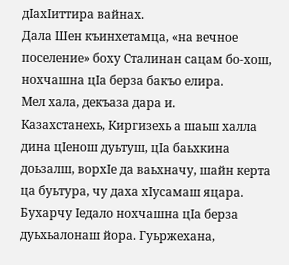дІахІиттира вайнах.
Дала Шен къинхетамца, «на вечное поселение» боху Сталинан сацам бо-хош, нохчашна цІа берза бакъо елира.
Мел хала, декъаза дара и.
Казахстанехь, Киргизехь а шаьш халла дина цІенош дуьтуш, цІа баьхкина доьзалш, ворхІе да ваьхначу, шайн керта ца буьтура, чу даха хІусамаш яцара. Бухарчу Іедало нохчашна цІа берза дуьхьалонаш йора. Гуьржехана,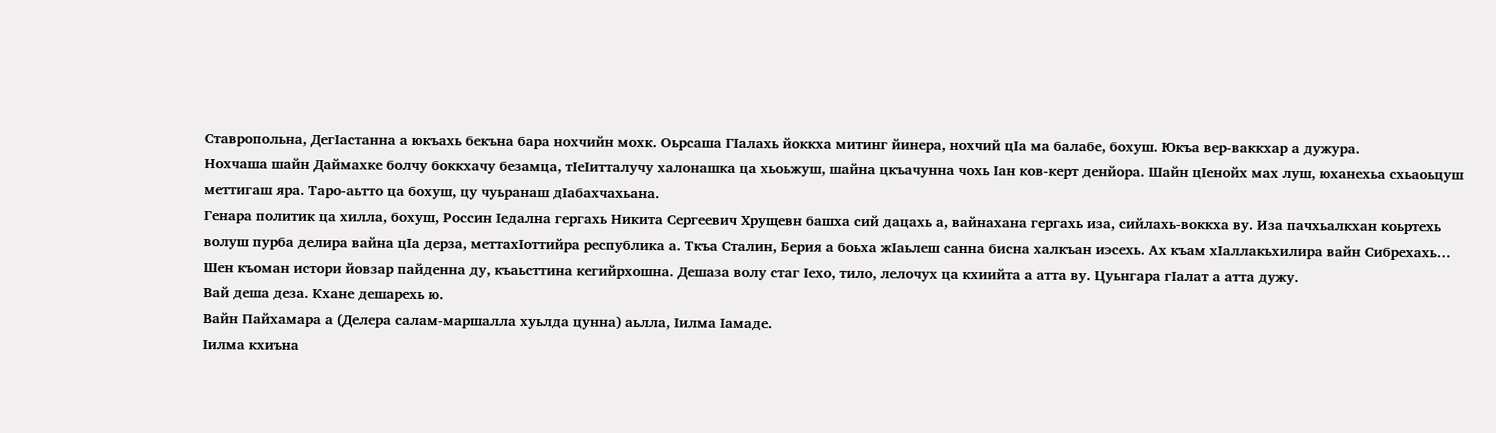Ставропольна, ДегІастанна а юкъахь бекъна бара нохчийн мохк. Оьрсаша ГІалахь йоккха митинг йинера, нохчий цІа ма балабе, бохуш. Юкъа вер-ваккхар а дужура.
Нохчаша шайн Даймахке болчу боккхачу безамца, тІеІитталучу халонашка ца хьоьжуш, шайна цкъачунна чохь Іан ков-керт денйора. Шайн цІенойх мах луш, юханехьа схьаоьцуш меттигаш яра. Таро-аьтто ца бохуш, цу чуьранаш дІабахчахьана.
Генара политик ца хилла, бохуш, Россин Іедална гергахь Никита Сергеевич Хрущевн башха сий дацахь а, вайнахана гергахь иза, сийлахь-воккха ву. Иза пачхьалкхан коьртехь волуш пурба делира вайна цІа дерза, меттахІоттийра республика а. Ткъа Сталин, Берия а боьха жІаьлеш санна бисна халкъан иэсехь. Ах къам хІаллакьхилира вайн Сибрехахь…
Шен къоман истори йовзар пайденна ду, къаьсттина кегийрхошна. Дешаза волу стаг Іехо, тило, лелочух ца кхиийта а атта ву. Цуьнгара гІалат а атта дужу.
Вай деша деза. Кхане дешарехь ю.
Вайн Пайхамара а (Делера салам-маршалла хуьлда цунна) аьлла, Іилма Іамаде.
Іилма кхиъна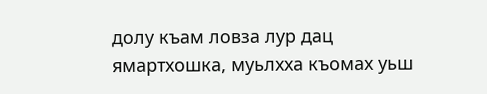долу къам ловза лур дац ямартхошка, муьлхха къомах уьш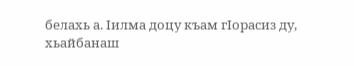белахь а. Іилма доцу къам гІорасиз ду, хьайбанаш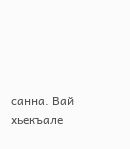санна. Вай хьекъале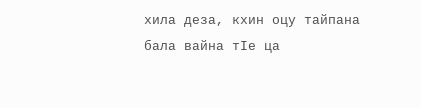хила деза, кхин оцу тайпана бала вайна тІе ца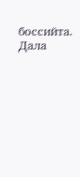боссийта.
Дала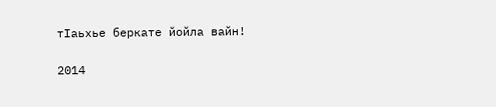тІаьхье беркате йойла вайн!

2014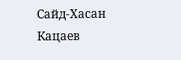Сайд-Хасан Кацаев